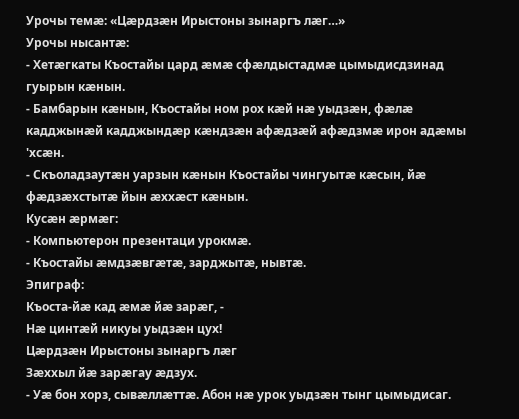Урочы темæ: «Цæрдзæн Ирыстоны зынаргъ лæг…»
Урочы нысантæ:
- Хетæгкаты Къостайы цард æмæ сфæлдыстадмæ цымыдисдзинад гуырын кæнын.
- Бамбарын кæнын, Къостайы ном рох кӕй нæ уыдзæн, фæлæ кадджынæй кадджындæр кæндзæн афæдзæй афæдзмæ ирон адæмы 'хсæн.
- Скъоладзаутæн уарзын кæнын Къостайы чингуытæ кæсын, йæ фæдзæхстытæ йын æххæст кæнын.
Кусæн æрмæг:
- Компьютерон презентаци урокмæ.
- Къостайы æмдзæвгæтæ, зарджытæ, нывтæ.
Эпиграф:
Къоста-йæ кад æмæ йæ зарæг, -
Нæ цинтæй никуы уыдзæн цух!
Цæрдзæн Ирыстоны зынаргъ лæг
Зæххыл йæ зарæгау æдзух.
- Уæ бон хорз, сывæллæттæ. Абон нæ урок уыдзæн тынг цымыдисаг.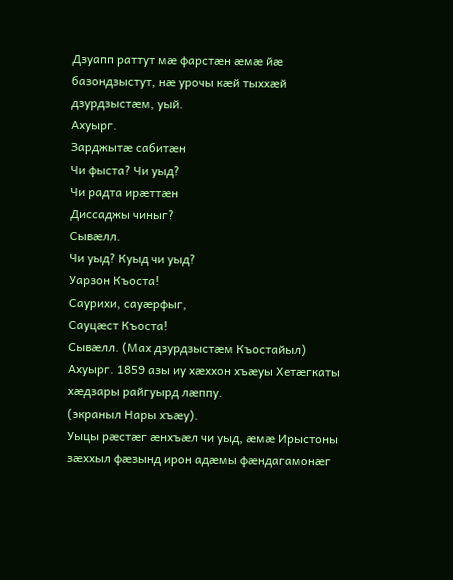Дзуапп раттут мæ фарстæн æмæ йæ базондзыстут, нæ урочы кæй тыххæй дзурдзыстæм, уый.
Ахуырг.
Зарджытæ сабитæн
Чи фыста? Чи уыд?
Чи радта ирæттæн
Диссаджы чиныг?
Сывæлл.
Чи уыд? Куыд чи уыд?
Уарзон Къоста!
Саурихи, сауæрфыг,
Сауцæст Къоста!
Сывæлл. (Мах дзурдзыстæм Къостайыл)
Ахуырг. 1859 азы иу хæххон хъæуы Хетæгкаты хæдзары райгуырд лæппу.
(экраныл Нары хъæу).
Уыцы рæстæг æнхъæл чи уыд, æмæ Ирыстоны зæххыл фæзынд ирон адæмы фæндагамонæг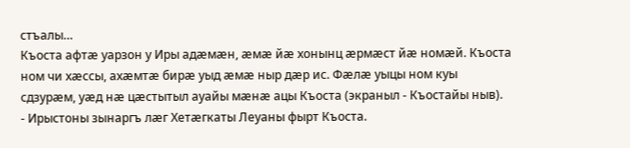стъалы…
Къоста афтæ уарзон у Иры адæмæн, æмæ йæ хонынц æрмæст йæ номæй. Къоста ном чи хæссы, ахæмтæ бирæ уыд æмæ ныр дæр ис. Фæлæ уыцы ном куы сдзурæм, уæд нæ цæстытыл ауайы мæнæ ацы Къоста (экраныл - Къостайы ныв).
- Ирыстоны зынаргъ лæг Хетæгкаты Леуаны фырт Къоста.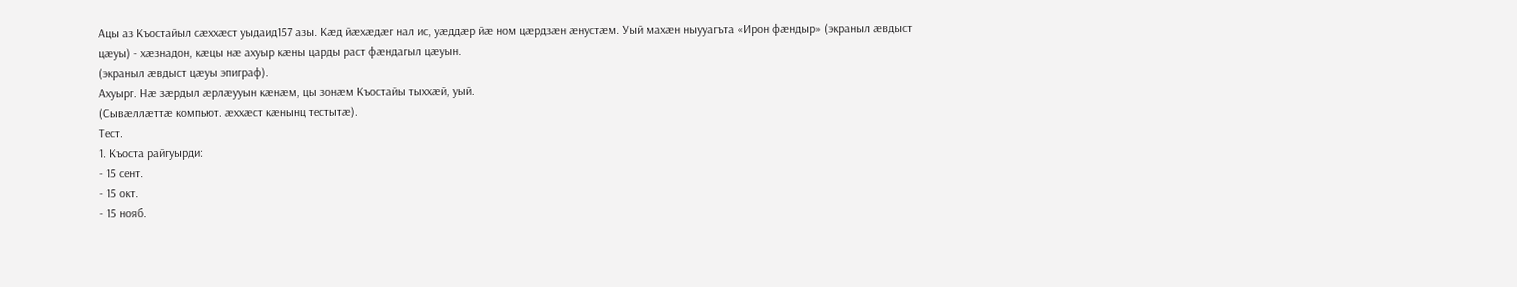Ацы аз Къостайыл сæххæст уыдаид157 азы. Кæд йæхæдæг нал ис, уæддæр йæ ном цæрдзæн æнустæм. Уый махæн ныууагъта «Ирон фæндыр» (экраныл æвдыст цæуы) - хæзнадон, кæцы нæ ахуыр кæны царды раст фæндагыл цæуын.
(экраныл æвдыст цæуы эпиграф).
Ахуырг. Нæ зæрдыл æрлæууын кæнæм, цы зонæм Къостайы тыххæй, уый.
(Сывæллæттæ компьют. æххæст кæнынц тестытæ).
Тест.
1. Къоста райгуырди:
- 15 сент.
- 15 окт.
- 15 нояб.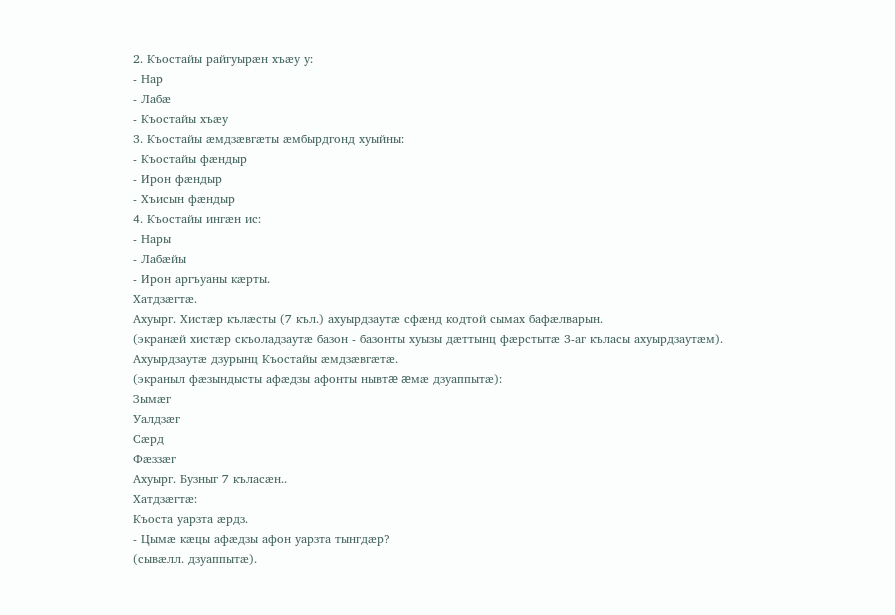2. Къостайы райгуырæн хъæу у:
- Нар
- Лабæ
- Къостайы хъæу
3. Къостайы æмдзæвгæты æмбырдгонд хуыйны:
- Къостайы фæндыр
- Ирон фæндыр
- Хъисын фæндыр
4. Къостайы ингæн ис:
- Нары
- Лабæйы
- Ирон аргъуаны кæрты.
Хатдзæгтæ.
Ахуырг. Хистæр кълæсты (7 къл.) ахуырдзаутæ сфæнд кодтой сымах бафæлварын.
(экранæй хистæр скъоладзаутæ базон - базонты хуызы дæттынц фæрстытæ 3-аг къласы ахуырдзаутæм).
Ахуырдзаутæ дзурынц Къостайы æмдзæвгæтæ.
(экраныл фæзындысты афæдзы афонты нывтæ æмæ дзуаппытæ):
Зымæг
Уалдзæг
Сæрд
Фæззæг
Ахуырг. Бузныг 7 къласæн..
Хатдзæгтæ:
Къоста уарзта æрдз.
- Цымæ кæцы афæдзы афон уарзта тынгдæр?
(сывæлл. дзуаппытæ).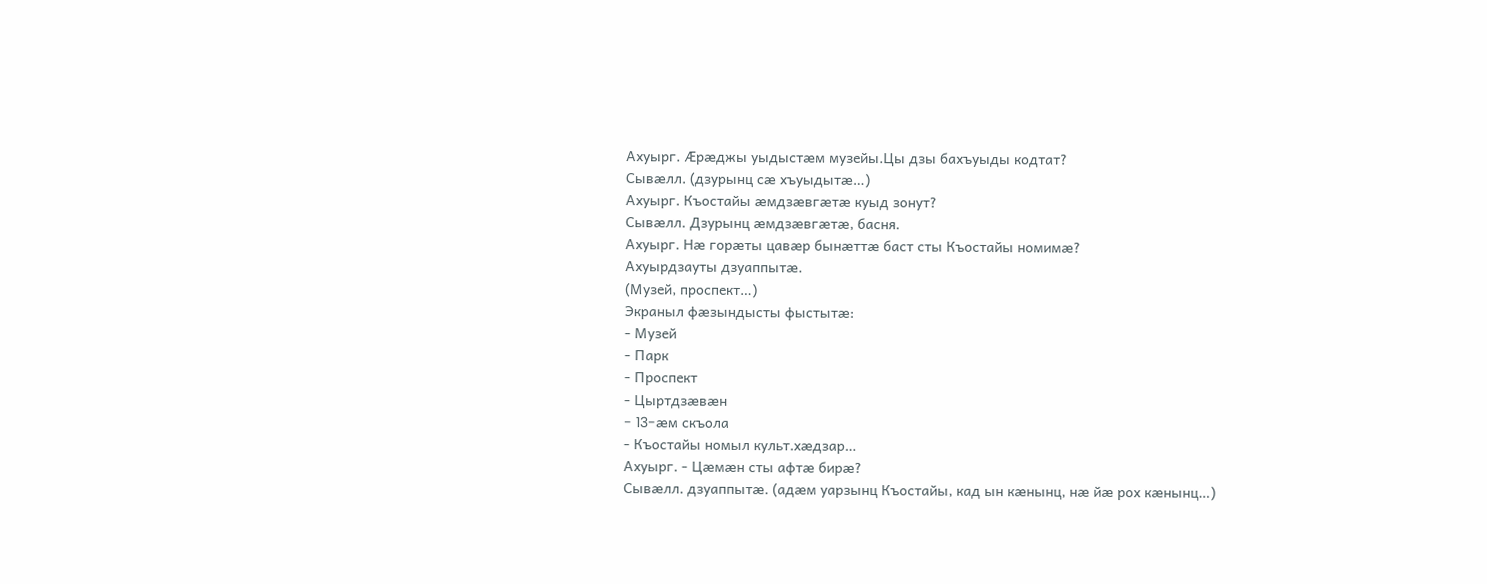Ахуырг. Æрæджы уыдыстæм музейы.Цы дзы бахъуыды кодтат?
Сывæлл. (дзурынц сæ хъуыдытæ…)
Ахуырг. Къостайы æмдзæвгæтæ куыд зонут?
Сывæлл. Дзурынц æмдзæвгæтæ, басня.
Ахуырг. Нæ горæты цавæр бынæттæ баст сты Къостайы номимæ?
Ахуырдзауты дзуаппытæ.
(Музей, проспект…)
Экраныл фæзындысты фыстытæ:
- Музей
- Парк
- Проспект
- Цыртдзæвæн
- 13-æм скъола
- Къостайы номыл культ.хæдзар…
Ахуырг. - Цæмæн сты афтæ бирæ?
Сывæлл. дзуаппытæ. (адæм уарзынц Къостайы, кад ын кæнынц, нæ йæ рох кæнынц…)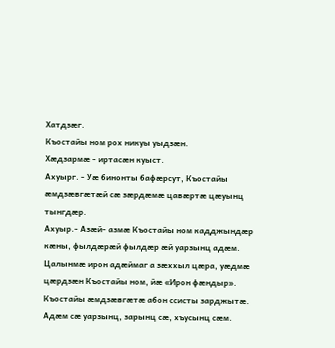Хатдзæг.
Къостайы ном рох никуы уыдзæн.
Хæдзармæ - иртасæн куыст.
Ахуырг. - Уæ бинонты бафæрсут, Къостайы æмдзæвгæтæй сæ зæрдæмæ цавæртæ цæуынц тынгдæр.
Ахуыр.- Азæй- азмæ Къостайы ном кадджындæр кæны, фылдæрæй фылдæр æй уарзынц адæм. Цалынмæ ирон адæймаг а зæххыл цæра, уæдмæ цæрдзæн Къостайы ном, йæ «Ирон фæндыр».
Къостайы æмдзæвгæтæ абон ссисты зарджытæ. Адæм сæ уарзынц, зарынц сæ, хъусынц сæм.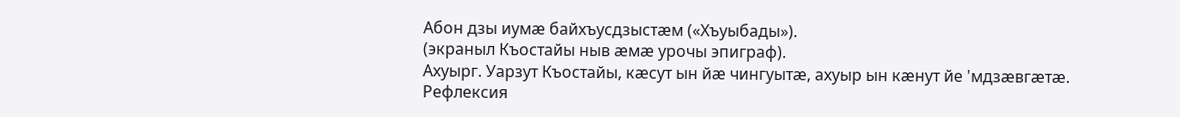Абон дзы иумæ байхъусдзыстæм («Хъуыбады»).
(экраныл Къостайы ныв æмæ урочы эпиграф).
Ахуырг. Уарзут Къостайы, кæсут ын йæ чингуытæ, ахуыр ын кæнут йе 'мдзæвгæтæ.
Рефлексия